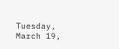Tuesday, March 19,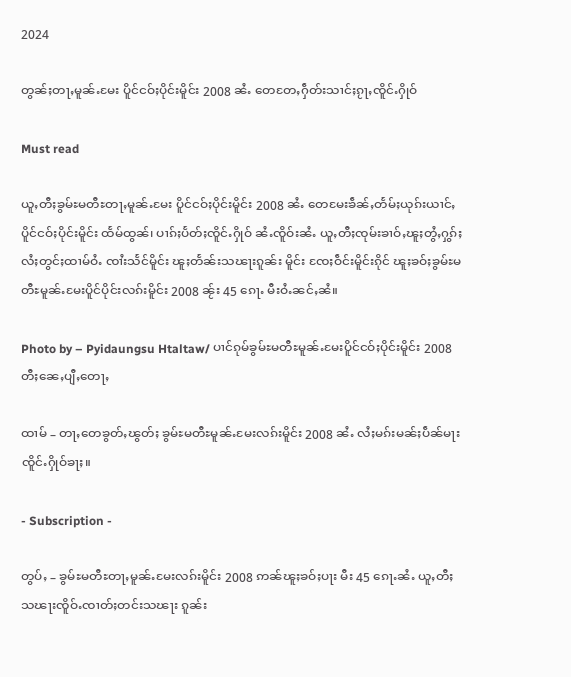2024

တွၼ်ႈတႃႇမူၼ်ႉမႄး ပိူင်ငဝ်ႈပိုင်းမိူင်း 2008 ၼႆႉ တေတႄႇႁဵတ်းသၢင်ႈၵႂႃႇၸိူင်ႉႁိုဝ်

Must read

ယူႇတီႈၶွမ်ႊမတီႊတႃႇမူၼ်ႉမႄး ပိူင်ငဝ်ႈပိုင်းမိူင်း 2008 ၼႆႉ တေမႄးၶဵၼ်ႇတႅမ်ႈယုၵ်းယၢင်ႇ ပိူင်ငဝ်ႈပိုင်းမိူင်း ထႅမ်ထွၼ်၊ ပၢၵ်ႈပႅတ်ႈၸိူင်ႉႁိုဝ် ၼႆႉၸိူဝ်းၼႆႉ ယူႇတီႈၸုမ်းၶၢဝ်ႇၽူႈတွႆႇႁွၵ်ႈ လႆႈတွင်ႈထၢမ်ဝႆႉ ၸၢႆးသႅင်မိူင်း ၽူႈတႅၼ်းသၽႃးၵူၼ်း မိူင်း ၸႄႈဝဵင်းမိူင်းၵိုင် ၽူႈၶဝ်ႈၶွမ်ႊမတီႊမူၼ်ႉမႄးပိူင်ပိုင်းလၵ်းမိူင်း 2008 ၼႂ်း 45 ၵေႃႉ မီးဝႆႉၼင်ႇၼႆ။

Photo by – Pyidaungsu Htaltaw/ ပၢင်ၵုမ်ၶွမ်ႊမတီႊမူၼ်ႉမႄးပိူင်ငဝ်ႈပိုင်းမိူင်း 2008 တီႈၼေႇပျီႇတေႃႇ

ထၢမ် – တႃႇတေၶွတ်ႇၽွတ်ႈ ၶွမ်ႊမတီႊမူၼ်ႉမႄးလၵ်းမိူင်း 2008 ၼႆႉ လႆႈမၵ်းမၼ်ႈပဵၼ်မႃးၸိူင်ႉႁိုဝ်ၶႃႈ။

- Subscription -

တွပ်ႇ – ၶွမ်ႊမတီႊတႃႇမူၼ်ႉမႄးလၵ်းမိူင်း 2008 ဢၼ်ၽူႈၶဝ်ႈပႃး မီး 45 ၵေႃႉၼႆႉ ယူႇတီႈသၽႃးၸိူဝ်ႉၸၢတ်ႈတင်းသၽႃး ၵူၼ်း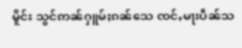မိူင်း သွင်ဢၼ်ႁူမ်ႈၵၼ်သေ ၸင်ႇမႃးပဵၼ်သ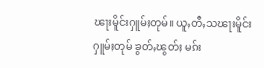ၽႃးမိူင်းႁူမ်ႈတုမ်။ ယူႇတီႇသၽႃးမိူင်းႁူမ်ႈတုမ် ၶွတ်ႇၽွတ်ႈ မၵ်း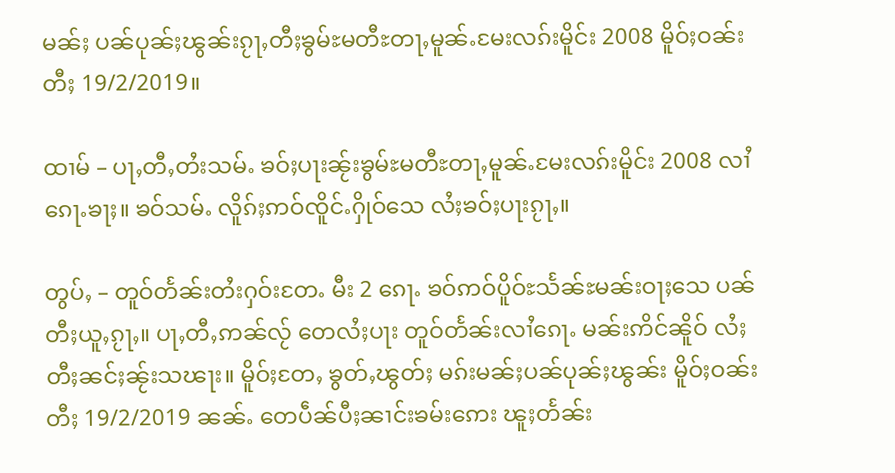မၼ်ႈ ပၼ်ပုၼ်ႈၽွၼ်းၵႂႃႇတီႈၶွမ်ႊမတီႊတႃႇမူၼ်ႉမႄးလၵ်းမိူင်း 2008 မိူဝ်ႈဝၼ်းတီႈ 19/2/2019။

ထၢမ် – ပႃႇတီႇတႆးသမ်ႉ ၶဝ်ႈပႃးၼႂ်းၶွမ်ႊမတီႊတႃႇမူၼ်ႉမႄးလၵ်းမိူင်း 2008 လၢႆၵေႃႉၶႃႈ။ ၶဝ်သမ်ႉ လိူၵ်ႈဢဝ်ၸိူင်ႉႁိုဝ်သေ လႆႈၶဝ်ႈပႃးၵႂႃႇ။

တွပ်ႇ – တူဝ်တႅၼ်းတႆးႁဝ်းတႄႉ မီး 2 ၵေႃႉ ၶဝ်ဢဝ်ပိူဝ်ႊသႅၼ်ႊမၼ်းဝႃႈသေ ပၼ်တီႈယူႇၵႂႃႇ။ ပႃႇတီႇဢၼ်လႂ် တေလႆႈပႃး တူဝ်တႅၼ်းလၢႆၵေႃႉ မၼ်းဢိင်ၼိူဝ် လႆႈတီႈၼင်ႈၼႂ်းသၽႃး။ မိူဝ်ႈတႄႇ ၶွတ်ႇၽွတ်ႈ မၵ်းမၼ်ႈပၼ်ပုၼ်ႈၽွၼ်း မိူဝ်ႈဝၼ်း တီႈ 19/2/2019 ၼၼ်ႉ တေပဵၼ်ပီႈၼၢင်းၶမ်းဢေး ၽူႈတႅၼ်း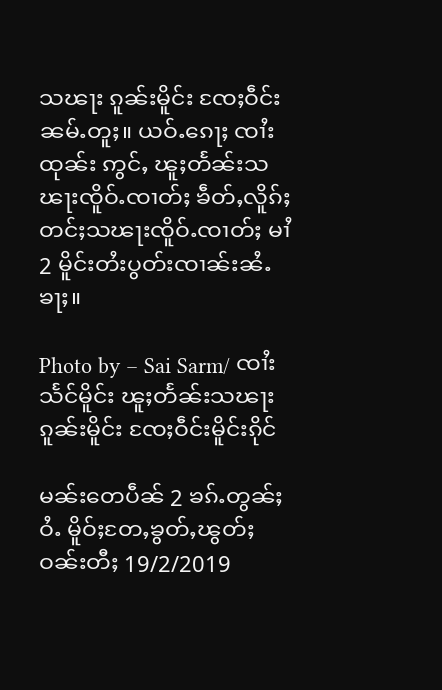သၽႃး ၵူၼ်းမိူင်း ၸႄႈဝဵင်းၼမ်ႉတူႈ။ ယဝ်ႉၵေႃႈ ၸၢႆးထုၼ်း ဢွင်ႇ ၽူႈတႅၼ်းသၽႃးၸိူဝ်ႉၸၢတ်ႈ ၶဵတ်ႇလိူၵ်ႈတင်ႈသၽႃးၸိူဝ်ႉၸၢတ်ႈ မၢႆ 2 မိူင်းတႆးပွတ်းၸၢၼ်းၼႆႉၶႃႈ။

Photo by – Sai Sarm/ ၸၢႆးသႅင်မိူင်း ၽူႈတႅၼ်းသၽႃး ၵူၼ်းမိူင်း ၸႄႈဝဵင်းမိူင်းၵိုင်

မၼ်းတေပဵၼ် 2 ၶၵ်ႉတွၼ်ႈဝႆႉ မိူဝ်ႈတႄႇၶွတ်ႇၽွတ်ႈ ဝၼ်းတီႈ 19/2/2019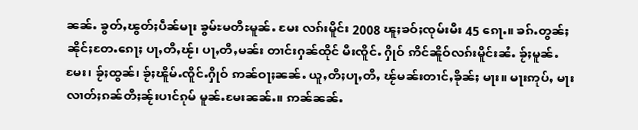ၼၼ်ႉ ၶွတ်ႇၽွတ်ႈပဵၼ်မႃး ၶွမ်ႊမတီႊမူၼ်ႉ မႄး လၵ်းမိူင်း 2008 ၽူႈၶဝ်ႈၸုမ်းမီး 45 ၵေႃႉ။ ၶၵ်ႉတွၼ်ႈၼိုင်ႈတႄႉၵေႃႈ ပႃႇတီႇၽႂ်၊ ပႃႇတီႇမၼ်း တၢင်းႁၼ်ထိုင် မီးၸိူင်ႉ ႁိုဝ် ဢိင်ၼိူဝ်လၵ်းမိူင်းၼႆႉ ၶႂ်ႈမူၼ်ႉမႄး၊ ၶႂ်ႈထွၼ်၊ ၶႂ်ႈၽိူမ်ႉၸိူင်ႉႁိုဝ် ဢၼ်ဝႃႈၼၼ်ႉ ယူႇတီႈပႃႇတီႇ ၽႂ်မၼ်းတၢင်ႇၶိုၼ်ႈ မႃး။ မႃးဢုပ်ႇ မႃးလၢတ်ႈၵၼ်တီႈၼႂ်းပၢင်ၵုမ် မူၼ်ႉမႄးၼၼ်ႉ။ ဢၼ်ၼၼ်ႉ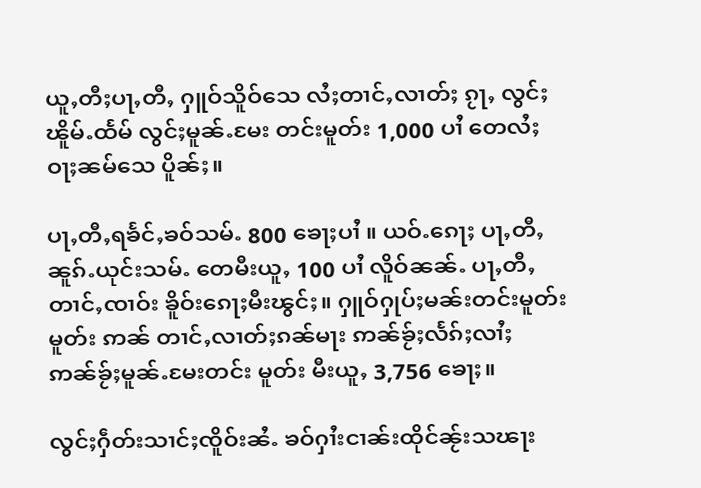ယူႇတီႈပႃႇတီႇ ႁူဝ်သိူဝ်သေ လႆႈတၢင်ႇလၢတ်ႈ ၵႂႃႇ လွင်ႈၽိူမ်ႉထႅမ် လွင်ႈမူၼ်ႉမႄး တင်းမူတ်း 1,000 ပၢႆ တေလႆႈဝႃႈၼမ်သေ ပိူၼ်ႈ။

ပႃႇတီႇရၶႅင်ႇၶဝ်သမ်ႉ 800 ၶေႃႈပၢႆ ။ ယဝ်ႉၵေႃႈ ပႃႇတီႇၼူၵ်ႉယုင်းသမ်ႉ တေမီးယူႇ 100 ပၢႆ လိူဝ်ၼၼ်ႉ ပႃႇတီႇတၢင်ႇၸၢဝ်း ၶိူဝ်းၵေႃႈမီးၽွင်ႈ။ ႁူဝ်ႁုပ်ႈမၼ်းတင်းမူတ်းမူတ်း ဢၼ် တၢင်ႇလၢတ်ႈၵၼ်မႃး ဢၼ်ၶႂ်ႈလႅၵ်ႈလၢႆႈ ဢၼ်ၶႂ်ႈမူၼ်ႉမႄးတင်း မူတ်း မီးယူႇ 3,756 ၶေႃႈ။

လွင်ႈႁဵတ်းသၢင်ႈၸိူဝ်းၼႆႉ ၶဝ်ႁၢႆးငၢၼ်းထိုင်ၼႂ်းသၽႃး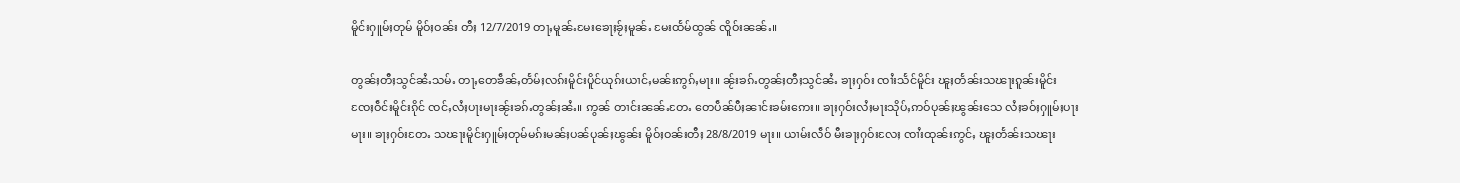မိူင်းႁူမ်ႈတုမ် မိူဝ်ႈဝၼ်း တီႈ 12/7/2019 တႃႇမူၼ်ႉမႄးၶေႃႈၶႂ်ႈမူၼ်ႉ မႄးထႅမ်ထွၼ် ၸိူဝ်းၼၼ်ႉ။

တွၼ်ႈတီႈသွင်ၼႆႉသမ်ႉ တႃႇတေၶဵၼ်ႇတႅမ်ႈလၵ်းမိူင်းပိူင်ယုၵ်းယၢင်ႇမၼ်းဢွၵ်ႇမႃး။ ၼႂ်းၶၵ်ႉတွၼ်ႈတီႈသွင်ၼႆႉ ၶႃႈႁဝ်း ၸၢႆးသႅင်မိူင်း ၽူႈတႅၼ်းသၽႃးၵူၼ်းမိူင်း ၸႄႈဝဵင်းမိူင်းၵိုင် ၸင်ႇလႆႈပႃးမႃးၼႂ်းၶၵ်ႉတွၼ်ႈၼႆႉ။ ဢွၼ် တၢင်းၼၼ်ႉတႄႉ တေပဵၼ်ပီႈၼၢင်းၶမ်းဢေး။ ၶႃႈႁဝ်းလႆႈမႃးသိုပ်ႇဢဝ်ပုၼ်ႈၽွၼ်းသေ လႆႈၶဝ်ႈႁူမ်ႈပႃးမႃး။ ၶႃႈႁဝ်းတႄႉ သၽႃးမိူင်းႁူမ်ႈတုမ်မၵ်းမၼ်ႈပၼ်ပုၼ်ႈၽွၼ်း မိူဝ်ႈဝၼ်းတီႈ 28/8/2019 မႃး။ ယၢမ်းလဵဝ် မီးၶႃႈႁဝ်းလႄႈ ၸၢႆးထုၼ်းဢွင်ႇ ၽူႈတႅၼ်းသၽႃး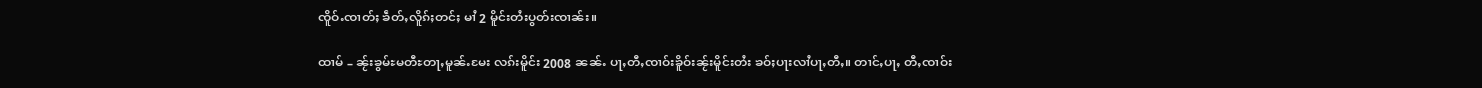ၸိူဝ်ႉၸၢတ်ႈ ၶဵတ်ႇလိူၵ်ႈတင်ႈ မၢႆ 2 မိူင်းတႆးပွတ်းၸၢၼ်း။

ထၢမ် – ၼႂ်းၶွမ်ႊမတီႊတႃႇမူၼ်ႉမႄး လၵ်းမိူင်း 2008 ၼၼ်ႉ ပႃႇတီႇၸၢဝ်းၶိူဝ်းၼႂ်းမိူင်းတႆး ၶဝ်ႈပႃးလၢႆပႃႇတီႇ။ တၢင်ႇပႃႇ တီႇၸၢဝ်း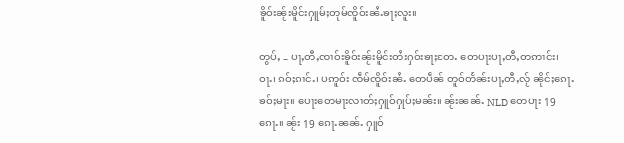ၶိူဝ်းၼႂ်းမိူင်းႁူမ်ႈတုမ်ၸိူဝ်းၼႆႉၶႃႈလူး။

တွပ်ႇ – ပႃႇတီႇၸၢဝ်းၶိူဝ်းၼႂ်းမိူင်းတႆးႁဝ်းၶႃႈတႄႉ တေပႃးပႃႇတီႇတဢၢင်း၊ ဝႃႉ၊ ၵဝ်ႈၵၢင်ႉ၊ ပဢူဝ်း ၸဵမ်ၸိူဝ်းၼႆႉ တေပဵၼ် တူဝ်တႅၼ်းပႃႇတီႇလႂ် ၼိုင်ႈၵေႃႉ ၶဝ်ႈမႃး။ ပေႃးတေမႃးလၢတ်ႈႁူဝ်ႁုပ်ႈမၼ်း။ ၼႂ်းၼၼ်ႉ NLD တေပႃး 19 ၵေႃႉ။ ၼႂ်း 19 ၵေႃႉၼၼ်ႉ ႁူဝ်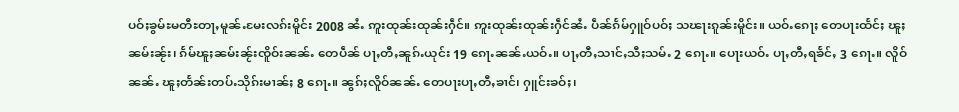ပဝ်ႈၶွမ်ႊမတီႊတႃႇမူၼ်ႉမႄးလၵ်းမိူင်း 2008 ၼႆႉ ဢူးထုၼ်းထုၼ်းႁဵင်။ ဢူးထုၼ်းထုၼ်းႁဵင်ၼႆႉ ပဵၼ်ၵႅမ်ႁူဝ်ပဝ်ႈ သၽႃးၵူၼ်းမိူင်း။ ယဝ်ႉၵေႃႈ တေပႃးထႅင်ႈ ၽူႈၼမ်းၼႂ်း၊ ၵႅမ်ၽူႈၼမ်းၼႂ်းၸိူဝ်းၼၼ်ႉ တေပဵၼ် ပႃႇတီႇၼူၵ်ႉယုင်း 19 ၵေႃႉၼၼ်ႉယဝ်ႉ။ ပႃႇတီႇသၢင်ႇသီႈသမ်ႉ 2 ၵေႃႉ။ ပေႃးယဝ်ႉ ပႃႇတီႇရၶႅင်ႇ 3 ၵေႃႉ။ လိူဝ်ၼၼ်ႉ ၽူႈတႅၼ်းတပ်ႉသိုၵ်းမၢၼ်ႈ 8 ၵေႃႉ။ ၼွၵ်ႈလိူဝ်ၼၼ်ႉ တေပႃးပႃႇတီႇၶၢင်၊ ႁူင်းၶဝ်ႈ၊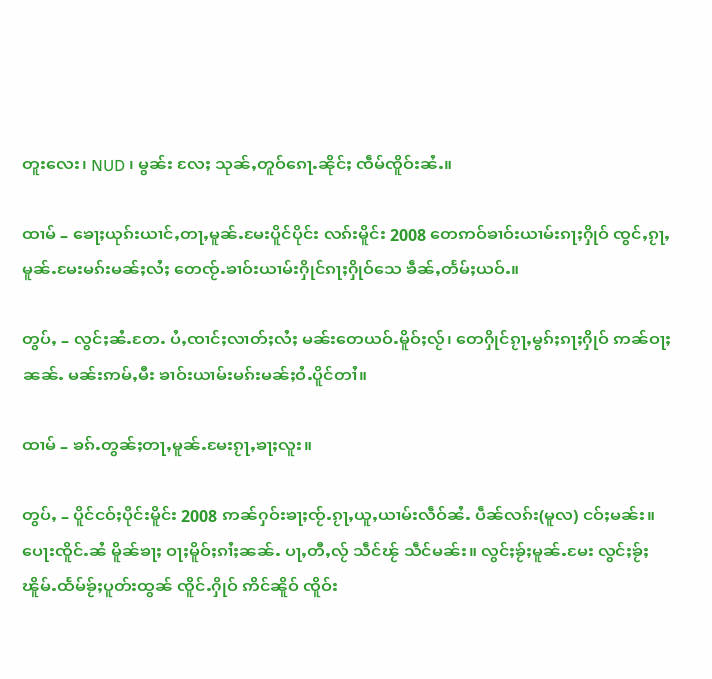တူးလေး၊ NUD ၊ မွၼ်း လႄႈ သုၼ်ႇတူဝ်ၵေႃႉၼိုင်ႈ ၸဵမ်ၸိူဝ်းၼႆႉ။

ထၢမ် – ၶေႃႈယုၵ်းယၢင်ႇတႃႇမူၼ်ႉမႄးပိူင်ပိုင်း လၵ်းမိူင်း 2008 တေဢဝ်ၶၢဝ်းယၢမ်းၵႃႈႁိုဝ် ၸွင်ႇၵႂႃႇမူၼ်ႉမႄးမၵ်းမၼ်ႈလႆႈ တေၸႂ်ႉၶၢဝ်းယၢမ်းႁိုင်ၵႃႈႁိုဝ်သေ ၶဵၼ်ႇတႅမ်ႈယဝ်ႉ။

တွပ်ႇ – လွင်ႈၼႆႉတႄႉ ပႆႇၸၢင်ႈလၢတ်ႈလႆႈ မၼ်းတေယဝ်ႉမိူဝ်ႈလႂ်၊ တေႁိုင်ၵႂႃႇမွၵ်ႈၵႃႈႁိုဝ် ဢၼ်ဝႃႈၼၼ်ႉ မၼ်းဢမ်ႇမီး ၶၢဝ်းယၢမ်းမၵ်းမၼ်ႈဝႆႉပိူင်တၢႆ။

ထၢမ် – ၶၵ်ႉတွၼ်ႈတႃႇမူၼ်ႉမႄးၵႂႃႇၶႃႈလူး။

တွပ်ႇ – ပိူင်ငဝ်ႈပိုင်းမိူင်း 2008 ဢၼ်ႁဝ်းၶႃႈၸႂ်ႉၵႂႃႇယူႇယၢမ်းလဵဝ်ၼႆႉ ပဵၼ်လၵ်း(မူလ) ငဝ်ႈမၼ်း။ ပေႃးၸိူင်ႉၼႆ မိူၼ်ၶႃႈ ဝႃႈမိူဝ်ႈၵၢႆႈၼၼ်ႉ ပႃႇတီႇလႂ် သဵင်ၽႂ် သဵင်မၼ်း။ လွင်ႈၶႂ်ႈမူၼ်ႉမႄး လွင်ႈၶႂ်ႈၽိူမ်ႉထႅမ်ၶႂ်ႈပူတ်းထွၼ် ၸိူင်ႉႁိုဝ် ဢိင်ၼိူဝ် ၸိူဝ်း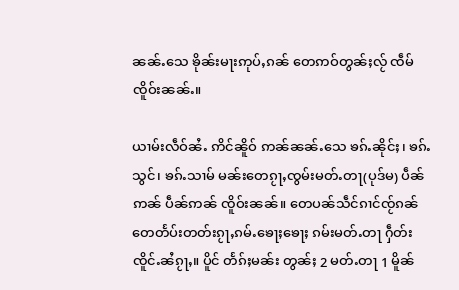ၼၼ်ႉသေ ၶိုၼ်းမႃးဢုပ်ႇၵၼ် တေဢဝ်တွၼ်ႈလႂ် ၸဵမ်ၸိူဝ်းၼၼ်ႉ။

ယၢမ်းလဵဝ်ၼႆႉ ဢိင်ၼိူဝ် ဢၼ်ၼၼ်ႉသေ ၶၵ်ႉၼိုင်ႈ၊ ၶၵ်ႉသွင်၊ ၶၵ်ႉသၢမ် မၼ်းတေၵႂႃႇၸွမ်းမတ်ႉတႃ(ပုဒ်မ) ပဵၼ်ဢၼ် ပဵၼ်ဢၼ် ၸိူဝ်းၼၼ်။ တေပၼ်သဵင်ၵၢင်ၸႂ်ၵၼ် တေတႅပ်းတတ်းၵႂႃႇၵမ်ႉၶေႃႈၶေႃႈ ၵမ်းမတ်ႉတႃ ႁဵတ်းၸိူင်ႉၼႆၵႂႃႇ။ ပိူင် တႅၵ်ႈမၼ်း တွၼ်ႈ 2 မတ်ႉတႃ 1 မိူၼ်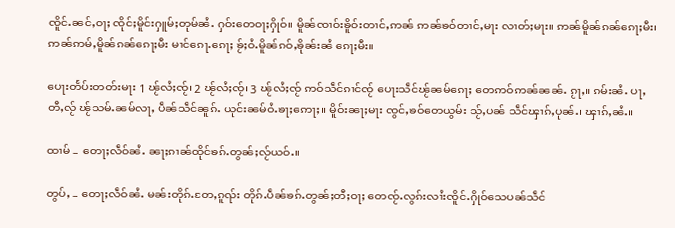ၸိူင်ႉၼင်ႇဝႃႈ ၸိုင်ႈမိူင်းႁူမ်ႈတုမ်ၼႆႉ ႁဝ်းတေဝႃႈႁိုဝ်။ မိူၼ်ၸၢဝ်းၶိူဝ်းတၢင်ႇဢၼ် ဢၼ်ၶဝ်တၢင်ႇမႃး လၢတ်ႈမႃး။ ဢၼ်မိူၼ်ၵၼ်ၵေႃႈမီး၊ ဢၼ်ဢမ်ႇမိူၼ်ၵၼ်ၵေႃႈမီး မၢင်ၵေႃႉၵေႃႈ ၶႂ်ႈဝႆႉမိူၼ်ၵဝ်ႇၶိုၼ်းၼႆ ၵေႃႈမီး။

ပေႃးတႅပ်းတတ်းမႃး 1 ၽႂ်လႆႈၸႂ်၊ 2 ၽႂ်လႆႈၸႂ်၊ 3 ၽႂ်လႆႈၸႂ် ဢဝ်သဵင်ၵၢင်ၸႂ် ပေႃးသဵင်ၽႂ်ၼမ်ၵေႃႈ တေဢဝ်ဢၼ်ၼၼ်ႉ ၵႂႃႇ။ ၵမ်းၼႆႉ ပႃႇတီႇလႂ် ၽႂ်သမ်ႉၼမ်လႃႇ ပဵၼ်သဵင်ၼူၵ်ႉ ယုင်းၼမ်ဝႆႉၶႃႈဢေႃႈ။ မိူဝ်းၼႃႈမႃး ၸွင်ႇၶဝ်တေယွမ်း သႂ်ႇပၼ် သဵင်ၾၢၵ်ႇပုၼ်ႉ၊ ၾၢၵ်ႇၼႆႉ။

ထၢမ် – တေႃႈလဵဝ်ၼႆႉ ၼႃႈၵၢၼ်ထိုင်ၶၵ်ႉတွၼ်ႈလႂ်ယဝ်ႉ။

တွပ်ႇ – တေႃႈလဵဝ်ၼႆႉ မၼ်းတိုၵ်ႉတႄႇၵူၺ်း တိုၵ်ႉပဵၼ်ၶၵ်ႉတွၼ်ႈတီႈဝႃႈ တေၸႂ်ႉလွၵ်းလၢႆးၸိူင်ႉႁိုဝ်သေပၼ်သဵင်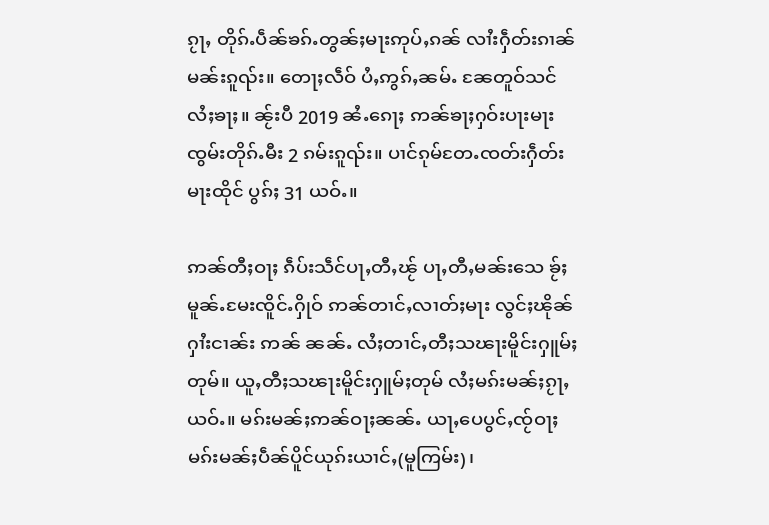ၵႂႃႇ တိုၵ်ႉပဵၼ်ၶၵ်ႉတွၼ်ႈမႃးဢုပ်ႇၵၼ် လၢႆးႁဵတ်းၵၢၼ်မၼ်းၵူၺ်း။ တေႃႈလဵဝ် ပႆႇဢွၵ်ႇၼမ်ႉ ၼႄတူဝ်သင်လႆႈၶႃႈ။ ၼႂ်းပီ 2019 ၼႆႉၵေႃႈ ဢၼ်ၶႃႈႁဝ်းပႃးမႃးၸွမ်းတိုၵ်ႉမီး 2 ၵမ်းၵူၺ်း။ ပၢင်ၵုမ်တႄႉၸတ်းႁဵတ်းမႃးထိုင် ပွၵ်ႈ 31 ယဝ်ႉ။

ဢၼ်တီႈဝႃႈ ၵဵပ်းသဵင်ပႃႇတီႇၽႂ် ပႃႇတီႇမၼ်းသေ ၶႂ်ႈမူၼ်ႉမႄးၸိူင်ႉႁိုဝ် ဢၼ်တၢင်ႇလၢတ်ႈမႃး လွင်ႈၽိုၼ်ႁၢႆးငၢၼ်း ဢၼ် ၼၼ်ႉ လႆႈတၢင်ႇတီႈသၽႃးမိူင်းႁူမ်ႈတုမ်။ ယူႇတီႈသၽႃးမိူင်းႁူမ်ႈတုမ် လႆႈမၵ်းမၼ်ႈၵႂႃႇယဝ်ႉ။ မၵ်းမၼ်ႈဢၼ်ဝႃႈၼၼ်ႉ ယႃႇပေပွင်ႇၸႂ်ဝႃႈ မၵ်းမၼ်ႈပဵၼ်ပိူင်ယုၵ်းယၢင်ႇ(မူကြမ်း)၊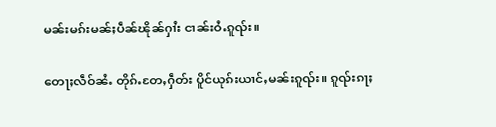မၼ်းမၵ်းမၼ်ႈပဵၼ်ၽိုၼ်ႁၢႆး ငၢၼ်းဝႆႉၵူၺ်း။

တေႃႈလဵဝ်ၼႆႉ တိုၵ်ႉတႄႇႁဵတ်း ပိူင်ယုၵ်းယၢင်ႇမၼ်းၵူၺ်း။ ၵူၺ်းၵႃႈ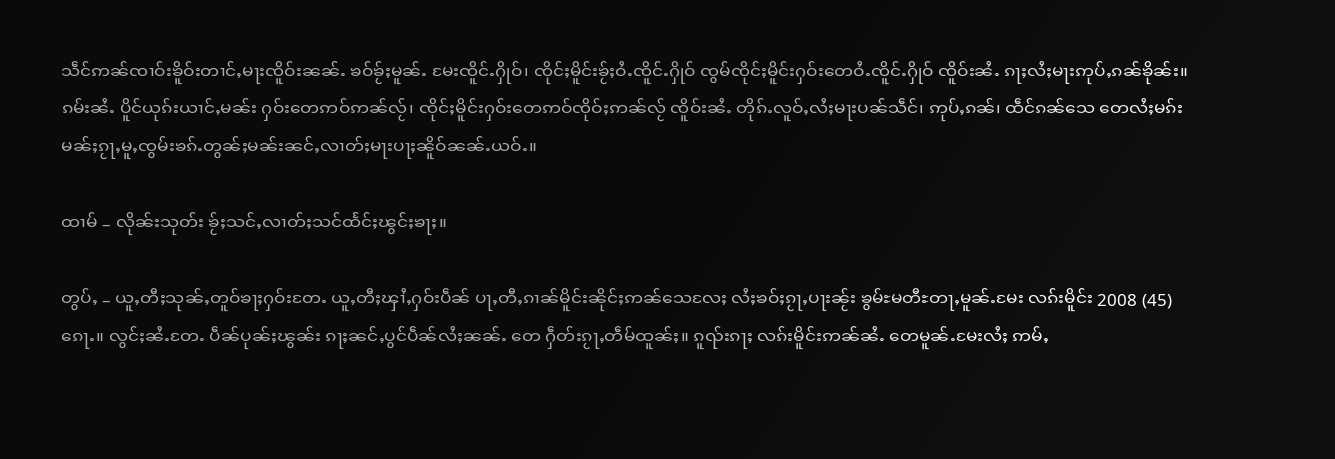သဵင်ဢၼ်ၸၢဝ်းၶိူဝ်းတၢင်ႇမႃးၸိူဝ်းၼၼ်ႉ ၶဝ်ၶႂ်ႈမူၼ်ႉ မႄးၸိူင်ႉႁိုဝ်၊ ၸိုင်ႈမိူင်းၶႂ်ႈဝႆႉၸိူင်ႉႁိုဝ် ၸွမ်ၸိုင်ႈမိူင်းႁဝ်းတေဝႆႉၸိူင်ႉႁိုဝ် ၸိူဝ်းၼႆႉ ၵႃႈလႆႈမႃးဢုပ်ႇၵၼ်ၶိုၼ်း။ ၵမ်းၼႆႉ ပိူင်ယုၵ်းယၢင်ႇမၼ်း ႁဝ်းတေဢဝ်ဢၼ်လႂ်၊ ၸိုင်ႈမိူင်းႁဝ်းတေဢဝ်ၸိုဝ်ႈဢၼ်လႂ် ၸိူဝ်းၼႆႉ တိုၵ်ႉလူဝ်ႇလႆႈမႃးပၼ်သဵင်၊ ဢုပ်ႇၵၼ်၊ ထဵင်ၵၼ်သေ တေလႆႈမၵ်းမၼ်ႈၵႂႃႇမူႇၸွမ်းၶၵ်ႉတွၼ်ႈမၼ်းၼင်ႇလၢတ်ႈမႃးပႃႈၼိူဝ်ၼၼ်ႉယဝ်ႉ။

ထၢမ် – လိုၼ်းသုတ်း ၶႂ်ႈသင်ႇလၢတ်ႈသင်ထႅင်ႈၽွင်ႈၶႃႈ။

တွပ်ႇ – ယူႇတီႈသုၼ်ႇတူဝ်ၶႃႈႁဝ်းတႄႉ ယူႇတီႈၾၢႆႇႁဝ်းပဵၼ် ပႃႇတီႇၵၢၼ်မိူင်းၼိုင်ႈဢၼ်သေလႄႈ လႆႈၶဝ်ႈၵႂႃႇပႃးၼႂ်း ၶွမ်ႊမတီႊတႃႇမူၼ်ႉမႄး လၵ်းမိူင်း 2008 (45) ၵေႃႉ။ လွင်ႈၼႆႉတႄႉ ပဵၼ်ပုၼ်ႈၽွၼ်း ၵႃႈၼင်ႇပွင်ပဵၼ်လႆႈၼၼ်ႉ တေ ႁဵတ်းၵႂႃႇတဵမ်ထူၼ်ႈ။ ၵူၺ်းၵႃႈ လၵ်းမိူင်းဢၼ်ၼႆႉ တေမူၼ်ႉမႄးလႆႈ ဢမ်ႇ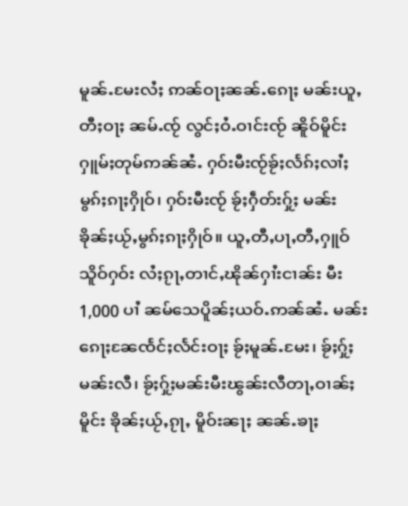မူၼ်ႉမႄးလႆႈ ဢၼ်ဝႃႈၼၼ်ႉၵေႃႈ မၼ်းယူႇ တီႈဝႃႈ ၼမ်ႉၸႂ် လွင်ႈဝႆႉဝၢင်းၸႂ် ၼိူဝ်မိူင်းႁူမ်ႈတုမ်ဢၼ်ၼႆႉ ႁဝ်းမီးၸႂ်ၶႂ်ႈလႅၵ်ႈလၢႆႈမွၵ်ႈၵႃႈႁိုဝ်၊ ႁဝ်းမီးၸႂ် ၶႂ်ႈႁဵတ်းႁႂ်ႈ မၼ်း ၶိုၼ်ႈယႂ်ႇမွၵ်ႈၵႃႈႁိုဝ်။ ယူႇတီႇပႃႇတီႇႁူဝ်သိူဝ်ႁဝ်း လႆႈၵႂႃႇတၢင်ႇၽိုၼ်ႁၢႆးငၢၼ်း မီး 1,000 ပၢႆ ၼမ်သေပိူၼ်ႈယဝ်ႉဢၼ်ၼႆႉ မၼ်းၵေႃႈၼႄၸႅင်ႈလႅင်းဝႃႈ ၶႂ်ႈမူၼ်ႉမႄး၊ ၶႂ်ႈႁႂ်ႈမၼ်းလီ၊ ၶႂ်ႈႁႂ်ႈမၼ်းမီးၽွၼ်းလီတႃႇဝၢၼ်ႈမိူင်း ၶိုၼ်ႈယႂ်ႇၵႂႃႇ မိူဝ်းၼႃႈ ၼၼ်ႉၶႃႈ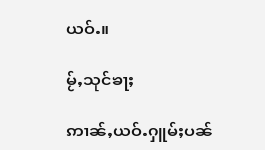ယဝ်ႉ။

မႂ်ႇသုင်ၶႃႈ

ဢၢၼ်ႇယဝ်ႉႁူမ်ႈပၼ်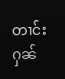တၢင်းႁၼ်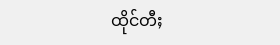ထိုင်တီႈ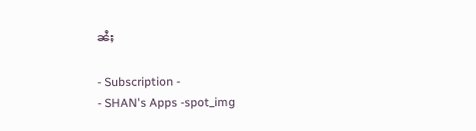ၼႆႈ

- Subscription -
- SHAN's Apps -spot_img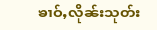ၶၢဝ်ႇလိုၼ်းသုတ်း